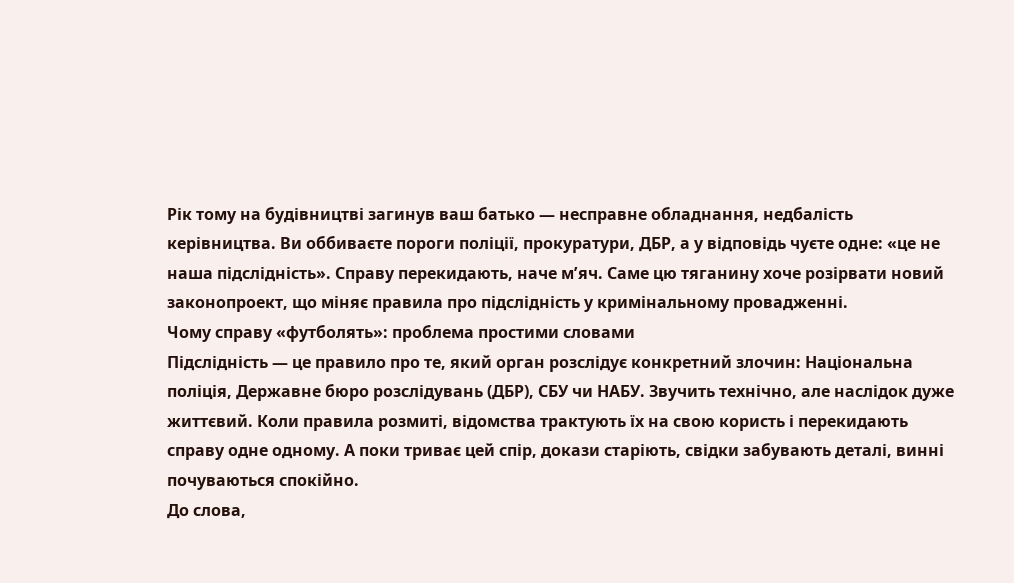Рік тому на будівництві загинув ваш батько — несправне обладнання, недбалість керівництва. Ви оббиваєте пороги поліції, прокуратури, ДБР, а у відповідь чуєте одне: «це не наша підслідність». Справу перекидають, наче мʼяч. Саме цю тяганину хоче розірвати новий законопроект, що міняє правила про підслідність у кримінальному провадженні.
Чому справу «футболять»: проблема простими словами
Підслідність — це правило про те, який орган розслідує конкретний злочин: Національна поліція, Державне бюро розслідувань (ДБР), СБУ чи НАБУ. Звучить технічно, але наслідок дуже життєвий. Коли правила розмиті, відомства трактують їх на свою користь і перекидають справу одне одному. А поки триває цей спір, докази старіють, свідки забувають деталі, винні почуваються спокійно.
До слова,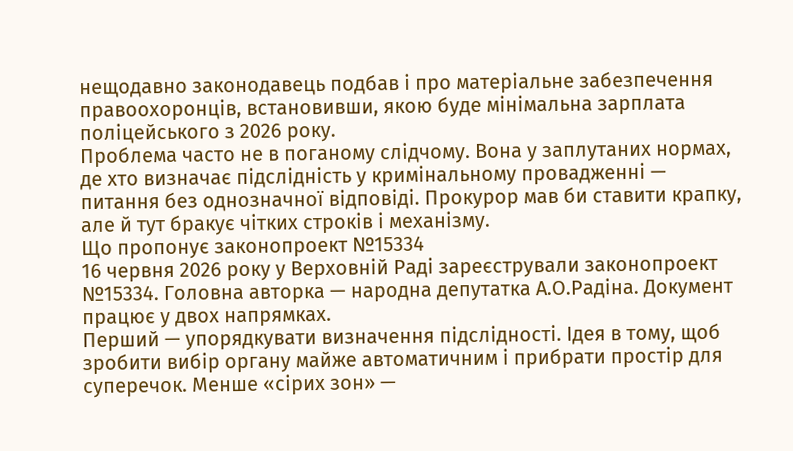нещодавно законодавець подбав і про матеріальне забезпечення правоохоронців, встановивши, якою буде мінімальна зарплата поліцейського з 2026 року.
Проблема часто не в поганому слідчому. Вона у заплутаних нормах, де хто визначає підслідність у кримінальному провадженні — питання без однозначної відповіді. Прокурор мав би ставити крапку, але й тут бракує чітких строків і механізму.
Що пропонує законопроект №15334
16 червня 2026 року у Верховній Раді зареєстрували законопроект №15334. Головна авторка — народна депутатка А.О.Радіна. Документ працює у двох напрямках.
Перший — упорядкувати визначення підслідності. Ідея в тому, щоб зробити вибір органу майже автоматичним і прибрати простір для суперечок. Менше «сірих зон» —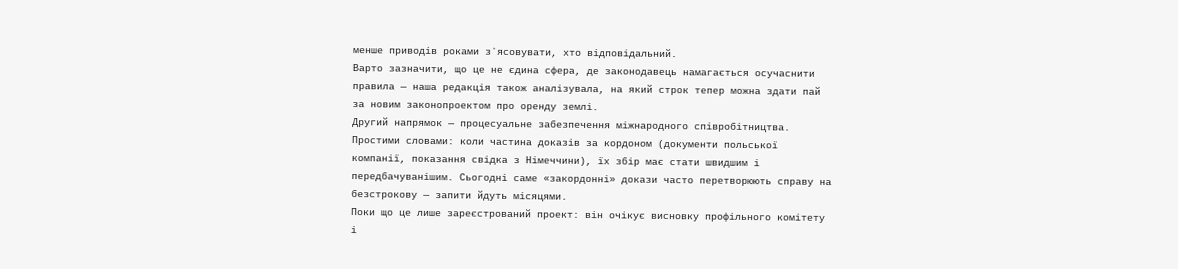менше приводів роками зʼясовувати, хто відповідальний.
Варто зазначити, що це не єдина сфера, де законодавець намагається осучаснити правила — наша редакція також аналізувала, на який строк тепер можна здати пай за новим законопроектом про оренду землі.
Другий напрямок — процесуальне забезпечення міжнародного співробітництва. Простими словами: коли частина доказів за кордоном (документи польської компанії, показання свідка з Німеччини), їх збір має стати швидшим і передбачуванішим. Сьогодні саме «закордонні» докази часто перетворюють справу на безстрокову — запити йдуть місяцями.
Поки що це лише зареєстрований проект: він очікує висновку профільного комітету і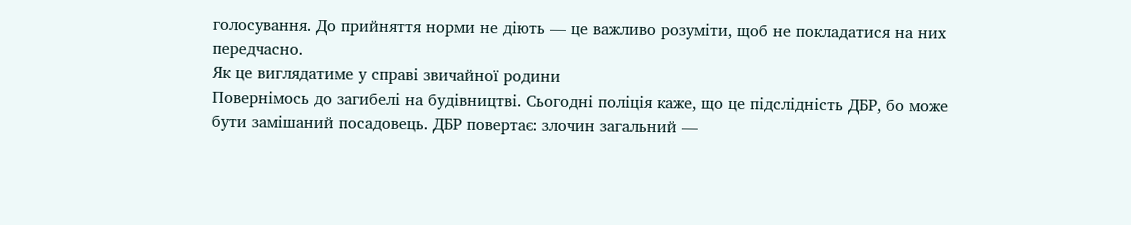голосування. До прийняття норми не діють — це важливо розуміти, щоб не покладатися на них передчасно.
Як це виглядатиме у справі звичайної родини
Повернімось до загибелі на будівництві. Сьогодні поліція каже, що це підслідність ДБР, бо може бути замішаний посадовець. ДБР повертає: злочин загальний —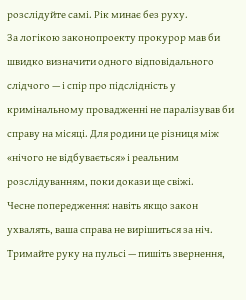розслідуйте самі. Рік минає без руху.
За логікою законопроекту прокурор мав би швидко визначити одного відповідального слідчого — і спір про підслідність у кримінальному провадженні не паралізував би справу на місяці. Для родини це різниця між «нічого не відбувається» і реальним розслідуванням, поки докази ще свіжі.
Чесне попередження: навіть якщо закон ухвалять, ваша справа не вирішиться за ніч. Тримайте руку на пульсі — пишіть звернення,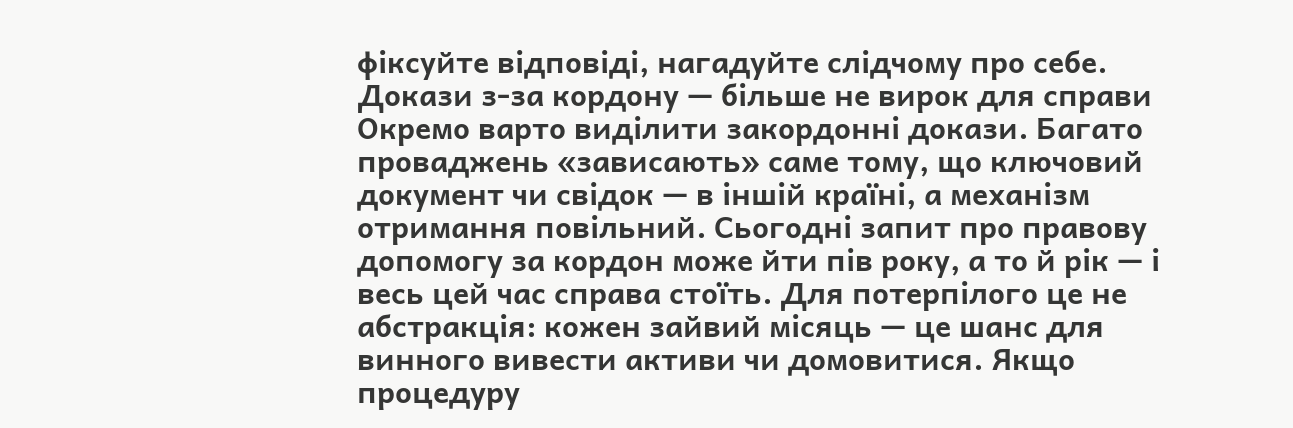фіксуйте відповіді, нагадуйте слідчому про себе.
Докази з-за кордону — більше не вирок для справи
Окремо варто виділити закордонні докази. Багато проваджень «зависають» саме тому, що ключовий документ чи свідок — в іншій країні, а механізм отримання повільний. Сьогодні запит про правову допомогу за кордон може йти пів року, а то й рік — і весь цей час справа стоїть. Для потерпілого це не абстракція: кожен зайвий місяць — це шанс для винного вивести активи чи домовитися. Якщо процедуру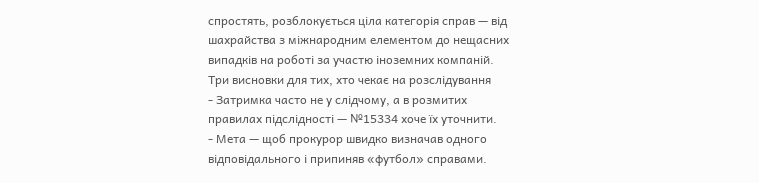спростять, розблокується ціла категорія справ — від шахрайства з міжнародним елементом до нещасних випадків на роботі за участю іноземних компаній.
Три висновки для тих, хто чекає на розслідування
- Затримка часто не у слідчому, а в розмитих правилах підслідності — №15334 хоче їх уточнити.
- Мета — щоб прокурор швидко визначав одного відповідального і припиняв «футбол» справами.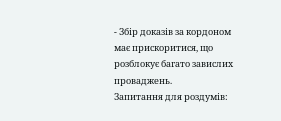- Збір доказів за кордоном має прискоритися, що розблокує багато завислих проваджень.
Запитання для роздумів: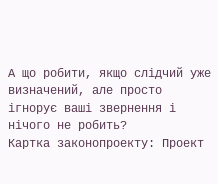А що робити, якщо слідчий уже визначений, але просто ігнорує ваші звернення і нічого не робить?
Картка законопроекту: Проект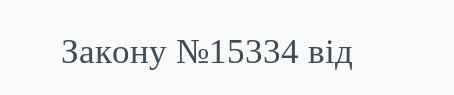Закону №15334 від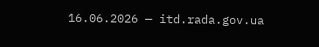16.06.2026 — itd.rada.gov.ua